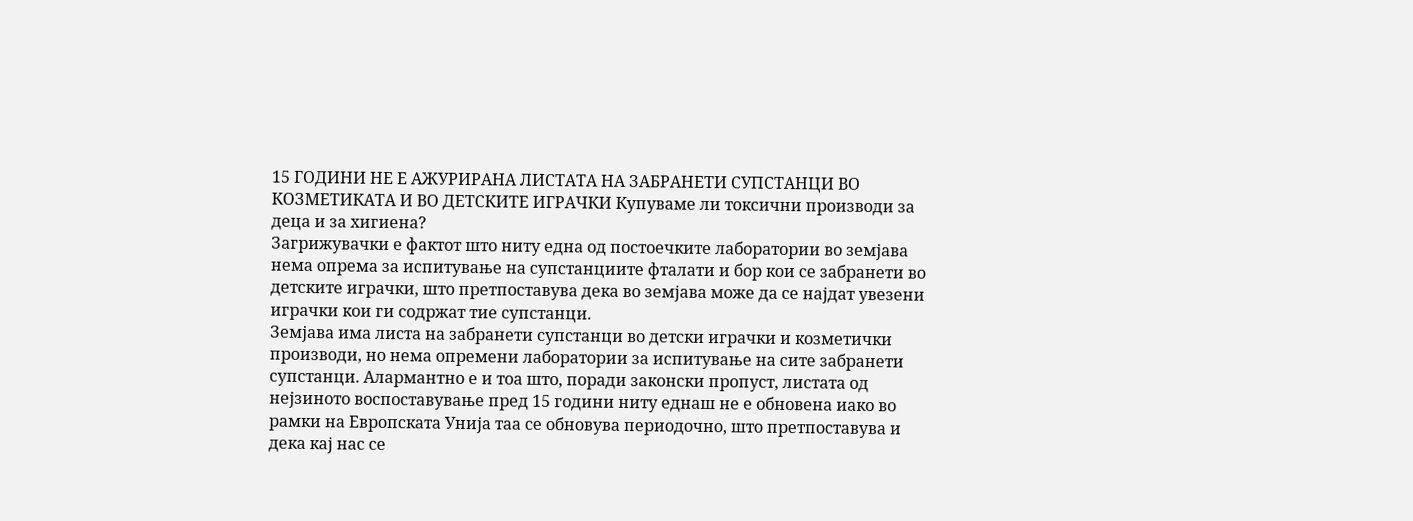15 ГОДИНИ НЕ Е АЖУРИРАНА ЛИСТАТА НА ЗАБРАНЕТИ СУПСТАНЦИ ВО КОЗМЕТИКАТА И ВО ДЕТСКИТЕ ИГРАЧКИ Купуваме ли токсични производи за деца и за хигиена?
Загрижувачки е фактот што ниту една од постоечките лаборатории во земјава нема опрема за испитување на супстанциите фталати и бор кои се забранети во детските играчки, што претпоставува дека во земјава може да се најдат увезени играчки кои ги содржат тие супстанци.
Земјава има листа на забранети супстанци во детски играчки и козметички производи, но нема опремени лаборатории за испитување на сите забранети супстанци. Алармантно е и тоа што, поради законски пропуст, листата од нејзиното воспоставување пред 15 години ниту еднаш не е обновена иако во рамки на Европската Унија таа се обновува периодочно, што претпоставува и дека кај нас се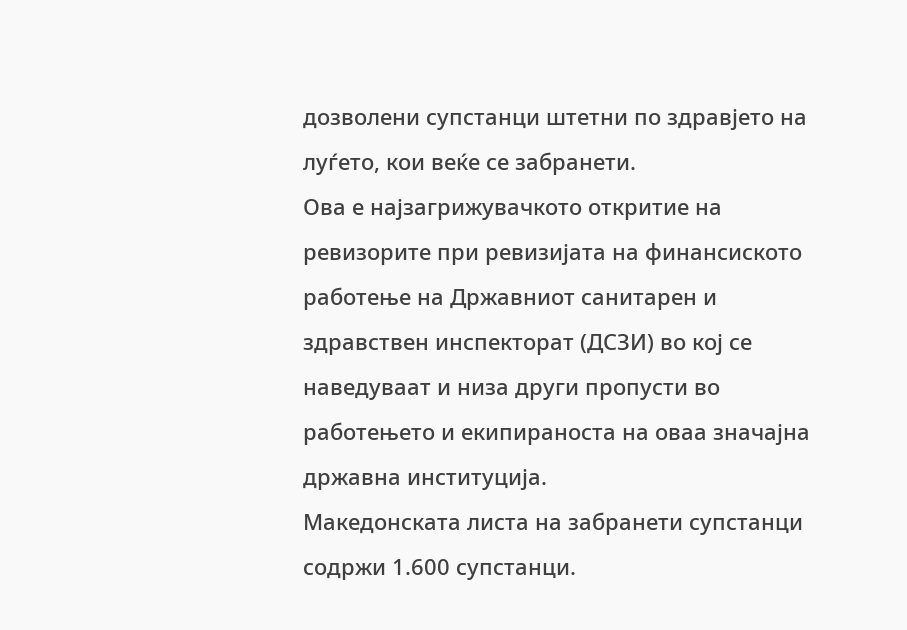дозволени супстанци штетни по здравјето на луѓето, кои веќе се забранети.
Ова е најзагрижувачкото откритие на ревизорите при ревизијата на финансиското работење на Државниот санитарен и здравствен инспекторат (ДСЗИ) во кој се наведуваат и низа други пропусти во работењето и екипираноста на оваа значајна државна институција.
Македонската листа на забранети супстанци содржи 1.600 супстанци.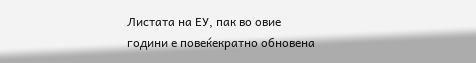Листата на ЕУ, пак во овие години е повеќекратно обновена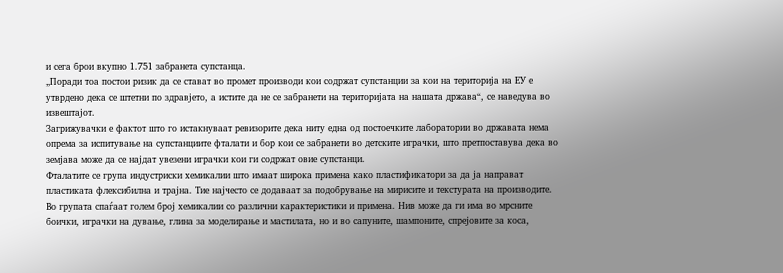и сега брои вкупно 1.751 забранета супстанца.
„Поради тоа постои ризик да се стават во промет производи кои содржат супстанции за кои на територија на ЕУ е утврдено дека се штетни по здравјето, а истите да не се забранети на територијата на нашата држава“, се наведува во извештајот.
Загрижувачки е фактот што го истакнуваат ревизорите дека ниту една од постоечките лаборатории во државата нема опрема за испитување на супстанциите фталати и бор кои се забранети во детските играчки, што претпоставува дека во земјава може да се најдат увезени играчки кои ги содржат овие супстанци.
Фталатите се група индустриски хемикалии што имаат широка примена како пластификатори за да ја направат пластиката флексибилна и трајна. Тие најчесто се додаваат за подобрување на мирисите и текстурата на производите. Во групата спаѓаат голем број хемикалии со различни карактеристики и примена. Нив може да ги има во мрсните боички, играчки на дување, глина за моделирање и мастилата, но и во сапуните, шампоните, спрејовите за коса,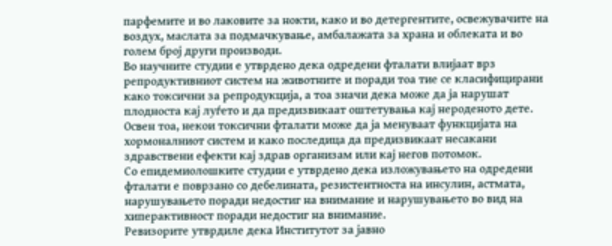парфемите и во лаковите за нокти, како и во детергентите, освежувачите на воздух, маслата за подмачкување, амбалажата за храна и облеката и во голем број други производи.
Во научните студии е утврдено дека одредени фталати влијаат врз репродуктивниот систем на животните и поради тоа тие се класифицирани како токсични за репродукција, а тоа значи дека може да ја нарушат плодноста кај луѓето и да предизвикаат оштетувања кај нероденото дете.
Освен тоа, некои токсични фталати може да ја менуваат функцијата на хормоналниот систем и како последица да предизвикаат несакани здравствени ефекти кај здрав организам или кај негов потомок.
Со епидемиолошките студии е утврдено дека изложувањето на одредени фталати е поврзано со дебелината, резистентноста на инсулин, астмата, нарушувањето поради недостиг на внимание и нарушувањето во вид на хиперактивност поради недостиг на внимание.
Ревизорите утврдиле дека Институтот за јавно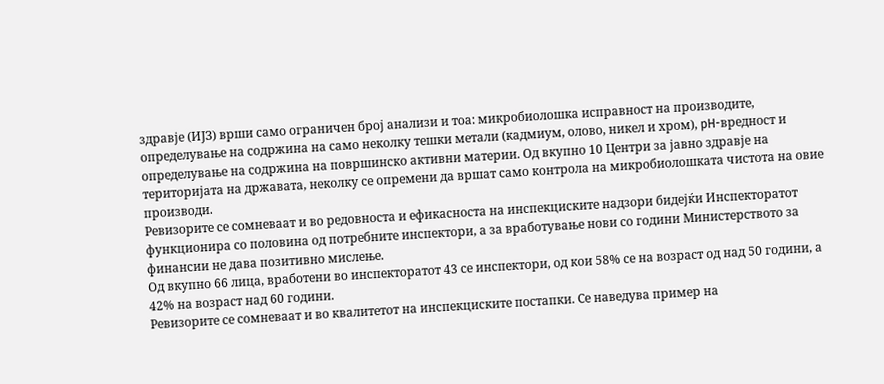здравје (ИЈЗ) врши само ограничен број анализи и тоа: микробиолошка исправност на производите, определување на содржина на само неколку тешки метали (кадмиум, олово, никел и хром), pH-вредност и определување на содржина на површинско активни материи. Од вкупно 10 Центри за јавно здравје на територијата на државата, неколку се опремени да вршат само контрола на микробиолошката чистота на овие производи.
Ревизорите се сомневаат и во редовноста и ефикасноста на инспекциските надзори бидејќи Инспекторатот функционира со половина од потребните инспектори, а за вработување нови со години Министерството за финансии не дава позитивно мислење.
Од вкупно 66 лица, вработени во инспекторатот 43 се инспектори, од кои 58% се на возраст од над 50 години, а 42% на возраст над 60 години.
Ревизорите се сомневаат и во квалитетот на инспекциските постапки. Се наведува пример на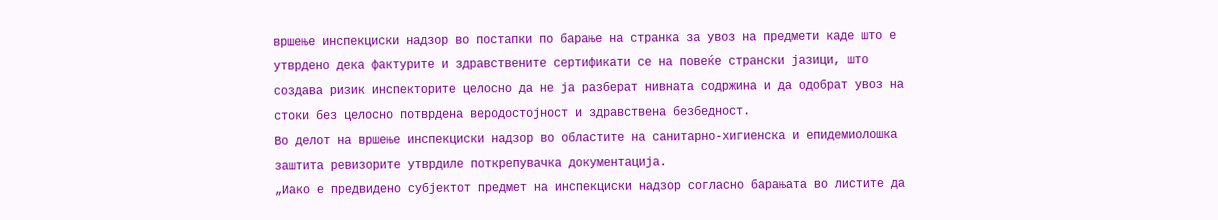вршење инспекциски надзор во постапки по барање на странка за увоз на предмети каде што е утврдено дека фактурите и здравствените сертификати се на повеќе странски јазици, што создава ризик инспекторите целосно да не ја разберат нивната содржина и да одобрат увоз на стоки без целосно потврдена веродостојност и здравствена безбедност.
Во делот на вршење инспекциски надзор во областите на санитарно-хигиенска и епидемиолошка заштита ревизорите утврдиле поткрепувачка документација.
„Иако е предвидено субјектот предмет на инспекциски надзор согласно барањата во листите да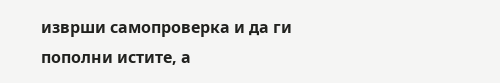изврши самопроверка и да ги пополни истите, а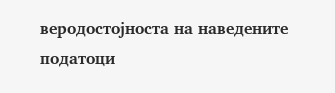веродостојноста на наведените податоци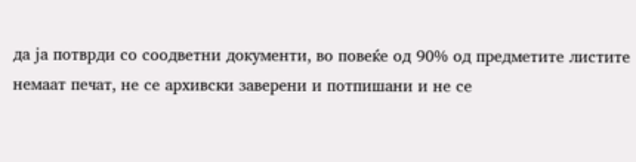да ја потврди со соодветни документи, во повеќе од 90% од предметите листите немаат печат, не се архивски заверени и потпишани и не се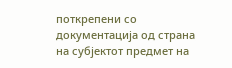поткрепени со документација од страна на субјектот предмет на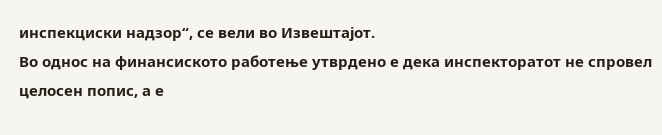инспекциски надзор“, се вели во Извештајот.
Во однос на финансиското работење утврдено е дека инспекторатот не спровел целосен попис, а е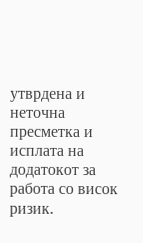утврдена и неточна пресметка и исплата на додатокот за работа со висок ризик.